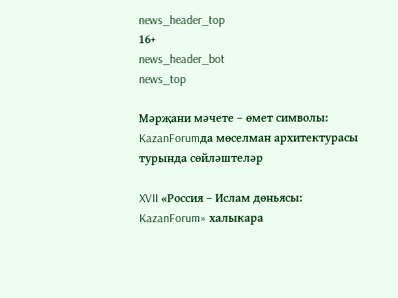news_header_top
16+
news_header_bot
news_top

Мәрҗани мәчете – өмет символы: KazanForumда мөселман архитектурасы турында сөйләштеләр

XVII «Россия – Ислам дөньясы: KazanForum» халыкара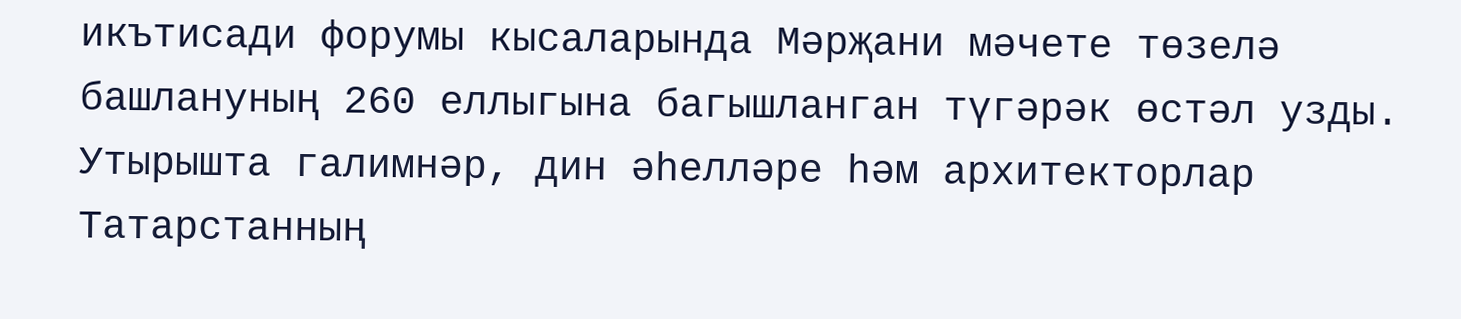икътисади форумы кысаларында Мәрҗани мәчете төзелә башлануның 260 еллыгына багышланган түгәрәк өстәл узды. Утырышта галимнәр, дин әһелләре һәм архитекторлар Татарстанның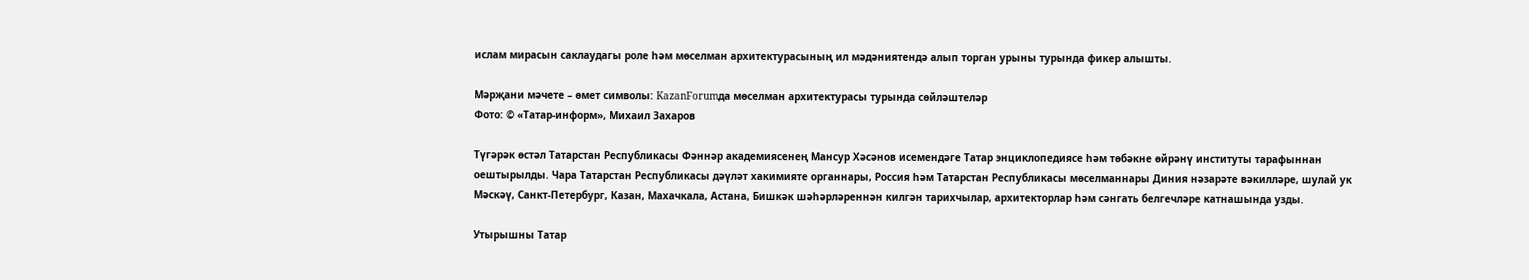ислам мирасын саклаудагы роле һәм мөселман архитектурасының ил мәдәниятендә алып торган урыны турында фикер алышты.

Мәрҗани мәчете – өмет символы: KazanForumда мөселман архитектурасы турында сөйләштеләр
Фото: © «Татар-информ», Михаил Захаров

Түгәрәк өстәл Татарстан Республикасы Фәннәр академиясенең Мансур Хәсәнов исемендәге Татар энциклопедиясе һәм төбәкне өйрәнү институты тарафыннан оештырылды. Чара Татарстан Республикасы дәүләт хакимияте органнары, Россия һәм Татарстан Республикасы мөселманнары Диния нәзарәте вәкилләре, шулай ук Мәскәү, Санкт-Петербург, Казан, Махачкала, Астана, Бишкәк шәһәрләреннән килгән тарихчылар, архитекторлар һәм сәнгать белгечләре катнашында узды.

Утырышны Татар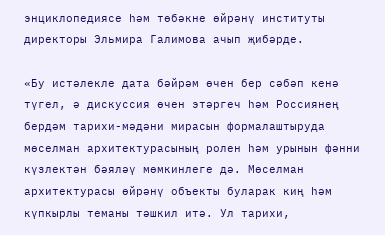энциклопедиясе һәм төбәкне өйрәнү институты директоры Эльмира Галимова ачып җибәрде.

«Бу истәлекле дата бәйрәм өчен бер сәбәп кенә түгел, ә дискуссия өчен этәргеч һәм Россиянең бердәм тарихи-мәдәни мирасын формалаштыруда мөселман архитектурасының ролен һәм урынын фәнни күзлектән бәяләү мөмкинлеге дә. Мөселман архитектурасы өйрәнү объекты буларак киң һәм күпкырлы теманы тәшкил итә. Ул тарихи,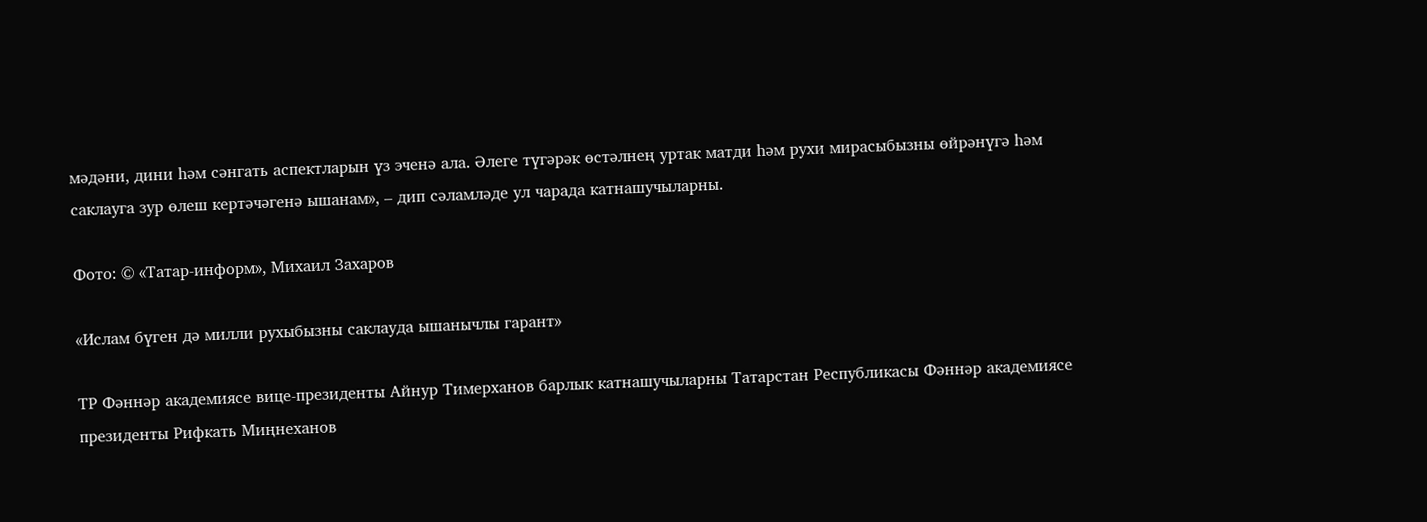мәдәни, дини һәм сәнгать аспектларын үз эченә ала. Әлеге түгәрәк өстәлнең уртак матди һәм рухи мирасыбызны өйрәнүгә һәм саклауга зур өлеш кертәчәгенә ышанам», – дип сәламләде ул чарада катнашучыларны.

Фото: © «Татар-информ», Михаил Захаров

«Ислам бүген дә милли рухыбызны саклауда ышанычлы гарант»

ТР Фәннәр академиясе вице-президенты Айнур Тимерханов барлык катнашучыларны Татарстан Республикасы Фәннәр академиясе президенты Рифкать Миңнеханов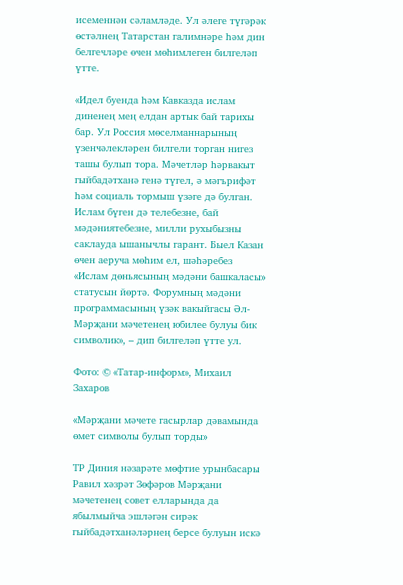исеменнән сәламләде. Ул әлеге түгәрәк өстәлнең Татарстан галимнәре һәм дин белгечләре өчен мөһимлеген билгеләп үтте.

«Идел буенда һәм Кавказда ислам диненең мең елдан артык бай тарихы бар. Ул Россия мөселманнарының үзенчәлекләрен билгели торган нигез ташы булып тора. Мәчетләр һәрвакыт гыйбадәтханә генә түгел, ә мәгърифәт һәм социаль тормыш үзәге дә булган. Ислам бүген дә телебезне, бай мәдәниятебезне, милли рухыбызны саклауда ышанычлы гарант. Быел Казан өчен аеруча мөһим ел, шәһәребез «Ислам дөньясының мәдәни башкаласы» статусын йөртә. Форумның мәдәни программасының үзәк вакыйгасы Әл-Мәрҗани мәчетенең юбилее булуы бик символик», – дип билгеләп үтте ул.

Фото: © «Татар-информ», Михаил Захаров

«Мәрҗани мәчете гасырлар дәвамында өмет символы булып торды»

ТР Диния нәзарәте мөфтие урынбасары Равил хәзрәт Зөфәров Мәрҗани мәчетенең совет елларында да ябылмыйча эшләгән сирәк гыйбадәтханәләрнең берсе булуын искә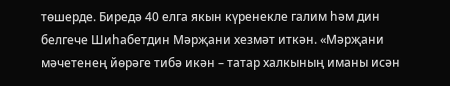төшерде. Биредә 40 елга якын күренекле галим һәм дин белгече Шиһабетдин Мәрҗани хезмәт иткән. «Мәрҗани мәчетенең йөрәге тибә икән – татар халкының иманы исән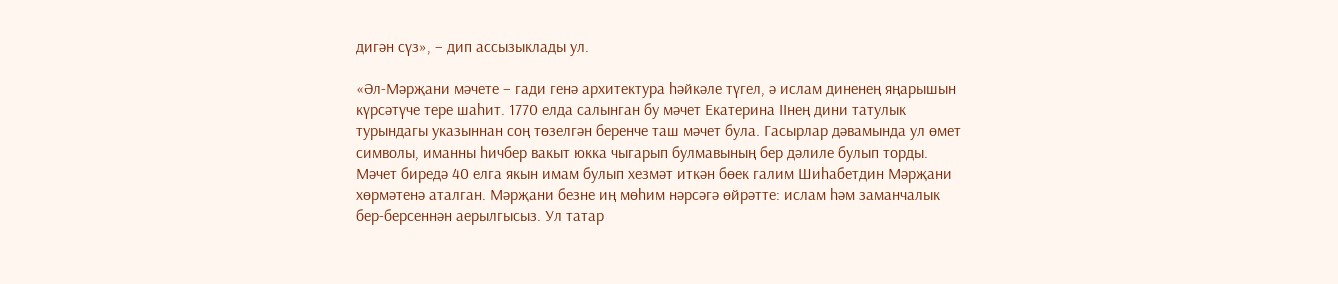дигән сүз», – дип ассызыклады ул.

«Әл-Мәрҗани мәчете – гади генә архитектура һәйкәле түгел, ә ислам диненең яңарышын күрсәтүче тере шаһит. 1770 елда салынган бу мәчет Екатерина IIнең дини татулык турындагы указыннан соң төзелгән беренче таш мәчет була. Гасырлар дәвамында ул өмет символы, иманны һичбер вакыт юкка чыгарып булмавының бер дәлиле булып торды. Мәчет биредә 40 елга якын имам булып хезмәт иткән бөек галим Шиһабетдин Мәрҗани хөрмәтенә аталган. Мәрҗани безне иң мөһим нәрсәгә өйрәтте: ислам һәм заманчалык бер-берсеннән аерылгысыз. Ул татар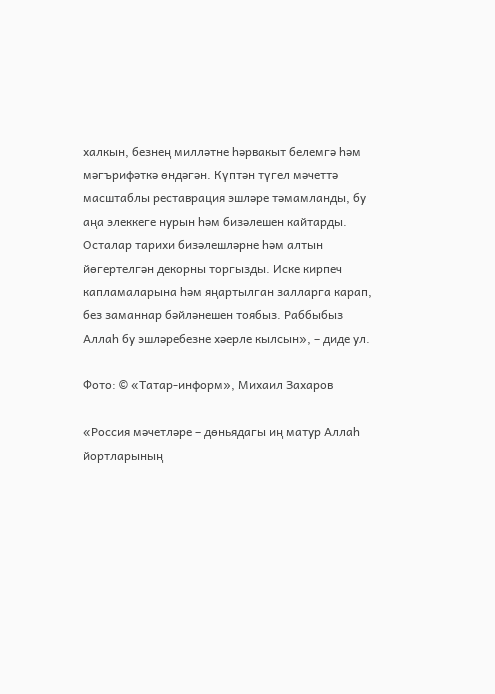халкын, безнең милләтне һәрвакыт белемгә һәм мәгърифәткә өндәгән. Күптән түгел мәчеттә масштаблы реставрация эшләре тәмамланды, бу аңа элеккеге нурын һәм бизәлешен кайтарды. Осталар тарихи бизәлешләрне һәм алтын йөгертелгән декорны торгызды. Иске кирпеч капламаларына һәм яңартылган залларга карап, без заманнар бәйләнешен тоябыз. Раббыбыз Аллаһ бу эшләребезне хәерле кылсын», – диде ул.

Фото: © «Татар-информ», Михаил Захаров

«Россия мәчетләре – дөньядагы иң матур Аллаһ йортларының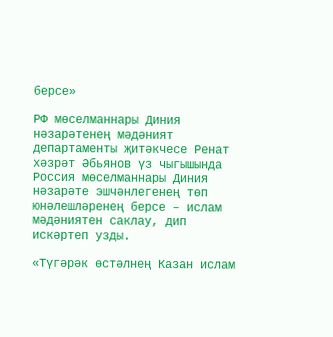берсе»

РФ мөселманнары Диния нәзарәтенең мәдәният департаменты җитәкчесе Ренат хәзрәт Әбьянов үз чыгышында Россия мөселманнары Диния нәзарәте эшчәнлегенең төп юнәлешләренең берсе – ислам мәдәниятен саклау, дип искәртеп узды.

«Түгәрәк өстәлнең Казан ислам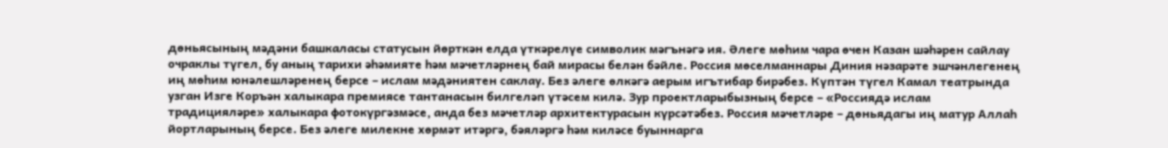дөньясының мәдәни башкаласы статусын йөрткән елда үткәрелүе символик мәгънәгә ия. Әлеге мөһим чара өчен Казан шәһәрен сайлау очраклы түгел, бу аның тарихи әһәмияте һәм мәчетләрнең бай мирасы белән бәйле. Россия мөселманнары Диния нәзарәте эшчәнлегенең иң мөһим юнәлешләренең берсе – ислам мәдәниятен саклау. Без әлеге өлкәгә аерым игътибар бирәбез. Күптән түгел Камал театрында узган Изге Коръән халыкара премиясе тантанасын билгеләп үтәсем килә. Зур проектларыбызның берсе – «Россиядә ислам традицияләре» халыкара фотокүргәзмәсе, анда без мәчетләр архитектурасын күрсәтәбез. Россия мәчетләре – дөньядагы иң матур Аллаһ йортларының берсе. Без әлеге милекне хөрмәт итәргә, бәяләргә һәм киләсе буыннарга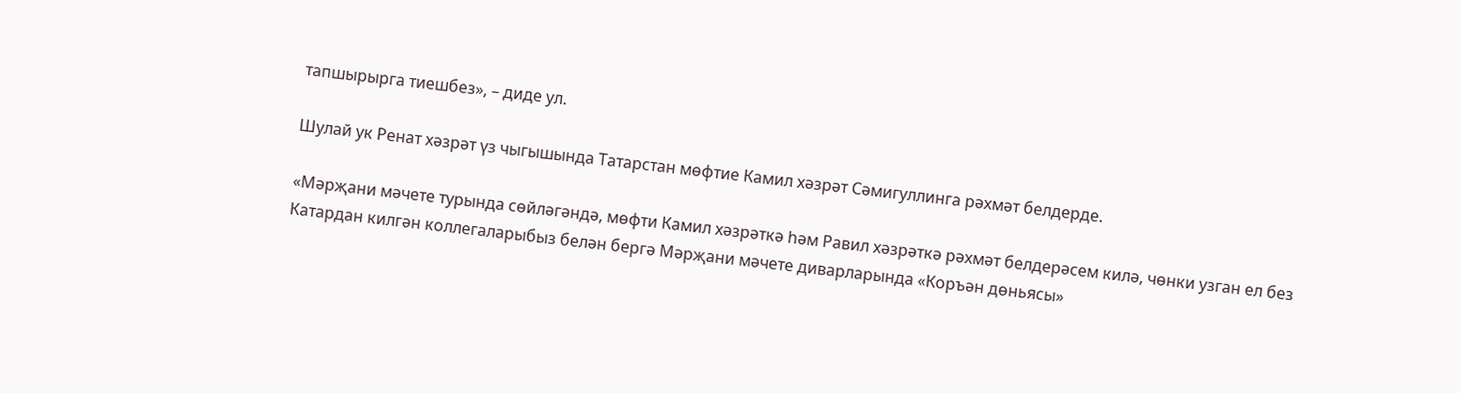тапшырырга тиешбез», – диде ул.

Шулай ук Ренат хәзрәт үз чыгышында Татарстан мөфтие Камил хәзрәт Сәмигуллинга рәхмәт белдерде.

«Мәрҗани мәчете турында сөйләгәндә, мөфти Камил хәзрәткә һәм Равил хәзрәткә рәхмәт белдерәсем килә, чөнки узган ел без Катардан килгән коллегаларыбыз белән бергә Мәрҗани мәчете диварларында «Коръән дөньясы»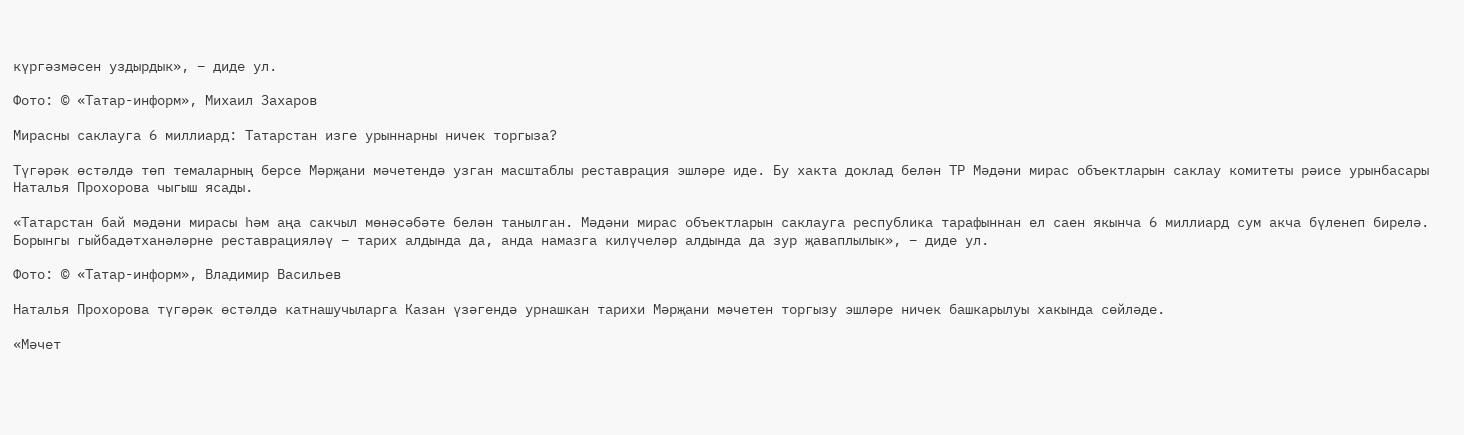күргәзмәсен уздырдык», – диде ул.

Фото: © «Татар-информ», Михаил Захаров

Мирасны саклауга 6 миллиард: Татарстан изге урыннарны ничек торгыза?

Түгәрәк өстәлдә төп темаларның берсе Мәрҗани мәчетендә узган масштаблы реставрация эшләре иде. Бу хакта доклад белән ТР Мәдәни мирас объектларын саклау комитеты рәисе урынбасары Наталья Прохорова чыгыш ясады.

«Татарстан бай мәдәни мирасы һәм аңа сакчыл мөнәсәбәте белән танылган. Мәдәни мирас объектларын саклауга республика тарафыннан ел саен якынча 6 миллиард сум акча бүленеп бирелә. Борынгы гыйбадәтханәләрне реставрацияләү – тарих алдында да, анда намазга килүчеләр алдында да зур җаваплылык», – диде ул.

Фото: © «Татар-информ», Владимир Васильев

Наталья Прохорова түгәрәк өстәлдә катнашучыларга Казан үзәгендә урнашкан тарихи Мәрҗани мәчетен торгызу эшләре ничек башкарылуы хакында сөйләде.

«Мәчет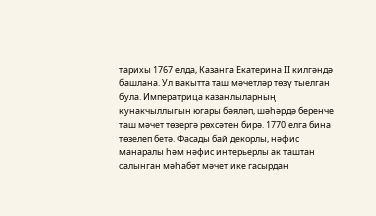тарихы 1767 елда, Казанга Екатерина II килгәндә башлана. Ул вакытта таш мәчетләр төзү тыелган була. Императрица казанлыларның кунакчыллыгын югары бәяләп, шәһәрдә беренче таш мәчет төзергә рөхсәтен бирә. 1770 елга бина төзелеп бетә. Фасады бай декорлы, нәфис манаралы һәм нәфис интерьерлы ак таштан салынган мәһабәт мәчет ике гасырдан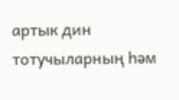артык дин тотучыларның һәм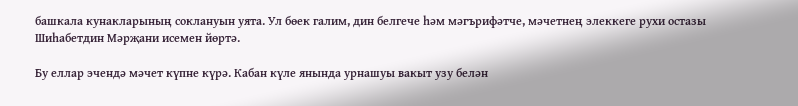башкала кунакларының соклануын уята. Ул бөек галим, дин белгече һәм мәгърифәтче, мәчетнең элеккеге рухи остазы Шиһабетдин Мәрҗани исемен йөртә.

Бу еллар эчендә мәчет күпне күрә. Кабан күле янында урнашуы вакыт узу белән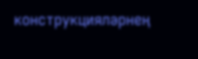конструкцияләрнең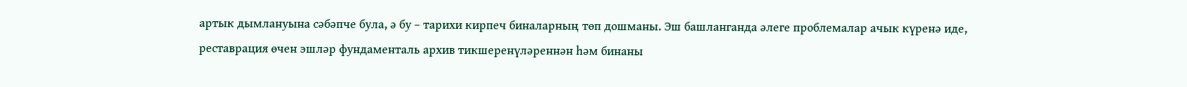артык дымлануына сәбәпче була, ә бу – тарихи кирпеч биналарның төп дошманы. Эш башланганда әлеге проблемалар ачык күренә иде, реставрация өчен эшләр фундаменталь архив тикшеренүләреннән һәм бинаны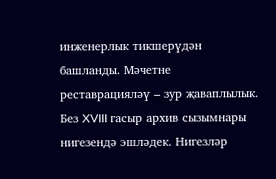инженерлык тикшерүдән башланды. Мәчетне реставрацияләү – зур җаваплылык. Без XVIII гасыр архив сызымнары нигезендә эшләдек. Нигезләр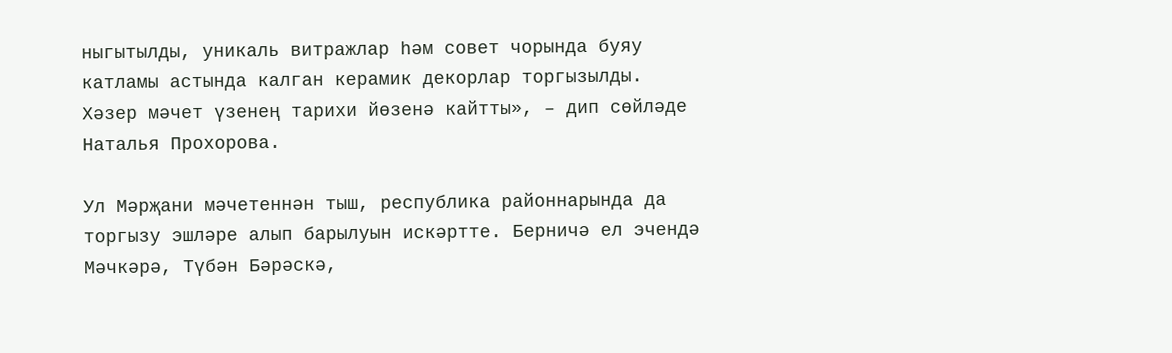ныгытылды, уникаль витражлар һәм совет чорында буяу катламы астында калган керамик декорлар торгызылды. Хәзер мәчет үзенең тарихи йөзенә кайтты», – дип сөйләде Наталья Прохорова.

Ул Мәрҗани мәчетеннән тыш, республика районнарында да торгызу эшләре алып барылуын искәртте. Берничә ел эчендә Мәчкәрә, Түбән Бәрәскә,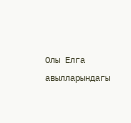Олы Елга авылларындагы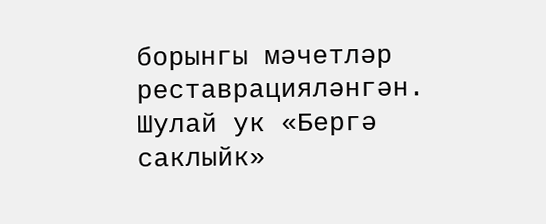борынгы мәчетләр реставрацияләнгән. Шулай ук «Бергә саклыйк»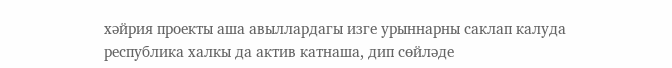хәйрия проекты аша авыллардагы изге урыннарны саклап калуда республика халкы да актив катнаша, дип сөйләде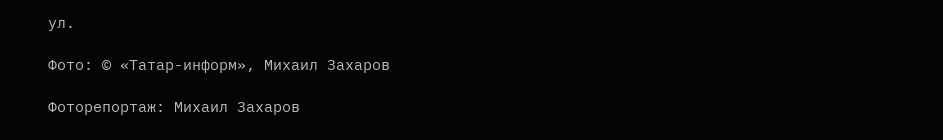ул.

Фото: © «Татар-информ», Михаил Захаров

Фоторепортаж: Михаил Захаров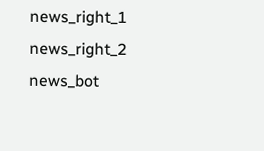news_right_1
news_right_2
news_bot